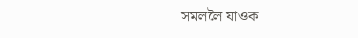সমললৈ যাওক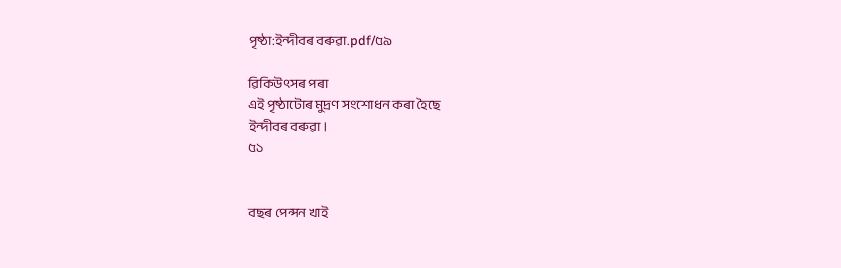পৃষ্ঠা:ইন্দীবৰ বৰুৱা.pdf/৫৯

ৱিকিউৎসৰ পৰা
এই পৃষ্ঠাটোৰ মুদ্ৰণ সংশোধন কৰা হৈছে
ইন্দীবৰ বৰুৱা।
৫১


বছৰ পেন্সন খাই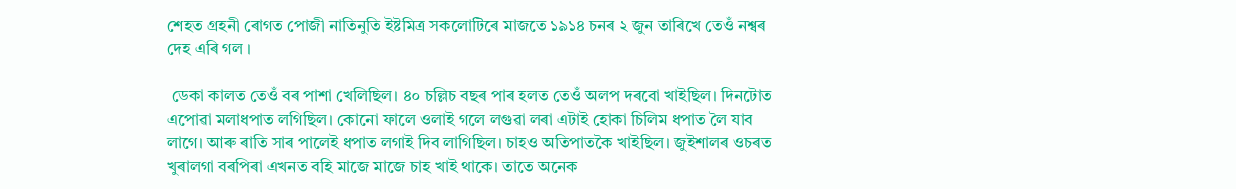শেহত গ্ৰহনী ৰোগত পোজী নাতিনুতি ইষ্টমিত্ৰ সকলোটিৰে মাজতে ১৯১৪ চনৰ ২ জুন তাৰিখে তেওঁ নশ্বৰ দেহ এৰি গল ।

 ডেকা কালত তেওঁ বৰ পাশা খেলিছিল। ৪০ চল্লিচ বছৰ পাৰ হলত তেওঁ অলপ দৰবো খাইছিল। দিনটোত এপোৱা মলাধপাত লগিছিল। কোনো ফালে ওলাই গলে লগুৱা লৰা এটাই হোকা চিলিম ধপাত লৈ যাব লাগে। আৰু ৰাতি সাৰ পালেই ধপাত লগাই দিব লাগিছিল। চাহও অতিপাতকৈ খাইছিল। জুইশালৰ ওচৰত খুৰালগা বৰপিৰা এখনত বহি মাজে মাজে চাহ খাই থাকে। তাতে অনেক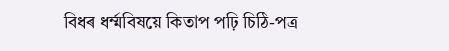বিধৰ ধৰ্ম্মবিষয়ে কিতাপ পঢ়ি চিঠি-পত্র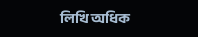লিখি অধিক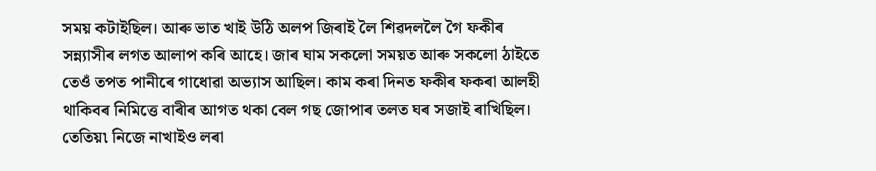সময় কটাইছিল। আৰু ভাত খাই উঠি অলপ জিৰাই লৈ শিৱদললৈ গৈ ফকীৰ সন্ন্যাসীৰ লগত আলাপ কৰি আহে। জাৰ ঘাম সকলো সময়ত আৰু সকলো ঠাইতে তেওঁ তপত পানীৰে গাধোৱা অভ্যাস আছিল। কাম কৰা দিনত ফকীৰ ফকৰা আলহী থাকিবৰ নিমিত্তে বাৰীৰ আগত থকা বেল গছ জোপাৰ তলত ঘৰ সজাই ৰাখিছিল। তেতিয়৷ নিজে নাখাইও লৰা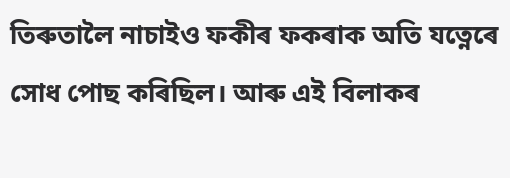তিৰুতালৈ নাচাইও ফকীৰ ফকৰাক অতি যত্নেৰে সোধ পোছ কৰিছিল। আৰু এই বিলাকৰ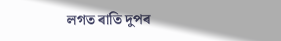লগত ৰাতি দুপৰ